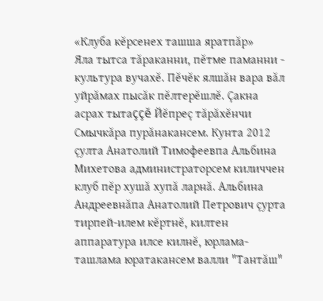«Клуба кĕрсенех ташша яратпăр»
Яла тытса тăраканни, пĕтме паманни - культура вучахĕ. Пĕчĕк ялшăн вара вăл уйрăмах пысăк пĕлтерĕшлĕ. Çакна асрах тытаççĕ Йĕпреç тăрăхĕнчи Смычкăра пурăнакансем. Кунта 2012 çулта Анатолий Тимофеевпа Альбина Михетова администраторсем киличчен клуб пĕр хушă хупă ларнă. Альбина Андреевнăпа Анатолий Петрович çурта тирпей-илем кĕртнĕ, килтен аппаратура илсе килнĕ, юрлама-ташлама юратакансем валли "Тантăш"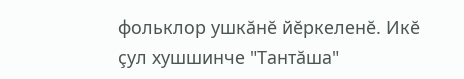фольклор ушкăнĕ йĕркеленĕ. Икĕ çул хушшинче "Тантăша"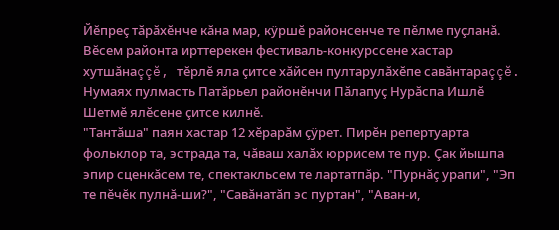Йĕпреç тăрăхĕнче кăна мар, кÿршĕ районсенче те пĕлме пуçланă. Вĕсем районта ирттерекен фестиваль-конкурссене хастар хутшăнаççĕ, тĕрлĕ яла çитсе хăйсен пултарулăхĕпе савăнтараççĕ. Нумаях пулмасть Патăрьел районĕнчи Пăлапуç Нурăспа Ишлĕ Шетмĕ ялĕсене çитсе килнĕ.
"Тантăша" паян хастар 12 хĕрарăм çÿрет. Пирĕн репертуарта фольклор та, эстрада та, чăваш халăх юррисем те пур. Çак йышпа эпир сценкăсем те, спектакльсем те лартатпăр. "Пурнăç урапи", "Эп те пĕчĕк пулнă-ши?", "Савăнатăп эс пуртан", "Аван-и,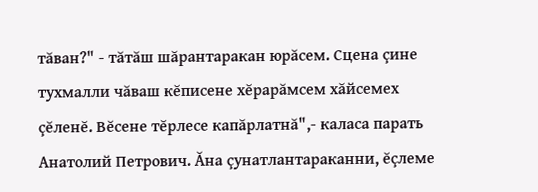тăван?" - тăтăш шăрантаракан юрăсем. Сцена çине тухмалли чăваш кĕписене хĕрарăмсем хăйсемех çĕленĕ. Вĕсене тĕрлесе капăрлатнă",- каласа парать Анатолий Петрович. Ăна çунатлантараканни, ĕçлеме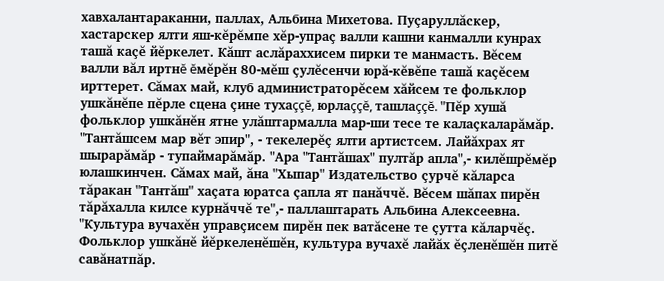хавхалантараканни, паллах, Альбина Михетова. Пуçаруллăскер, хастарскер ялти яш-кĕрĕмпе хĕр-упраç валли кашни канмалли кунрах ташă каçĕ йĕркелет. Кăшт аслăраххисем пирки те манмасть. Вĕсем валли вăл иртнĕ ĕмĕрĕн 80-мĕш çулĕсенчи юрă-кĕвĕпе ташă каçĕсем ирттерет. Сăмах май, клуб администраторĕсем хăйсем те фольклор ушкăнĕпе пĕрле сцена çине тухаççĕ, юрлаççĕ, ташлаççĕ. "Пĕр хушă фольклор ушкăнĕн ятне улăштармалла мар-ши тесе те калаçкаларăмăр. "Тантăшсем мар вĕт эпир", - текелерĕç ялти артистсем. Лайăхрах ят шырарăмăр - тупаймарăмăр. "Ара "Тантăшах" пултăр апла",- килĕшрĕмĕр юлашкинчен. Сăмах май, ăна "Хыпар" Издательство çурчĕ кăларса тăракан "Тантăш" хаçата юратса çапла ят панăччĕ. Вĕсем шăпах пирĕн тăрăхалла килсе курнăччĕ те",- паллаштарать Альбина Алексеевна.
"Культура вучахĕн управçисем пирĕн пек ватăсене те çутта кăларчĕç. Фольклор ушкăнĕ йĕркеленĕшĕн, культура вучахĕ лайăх ĕçленĕшĕн питĕ савăнатпăр.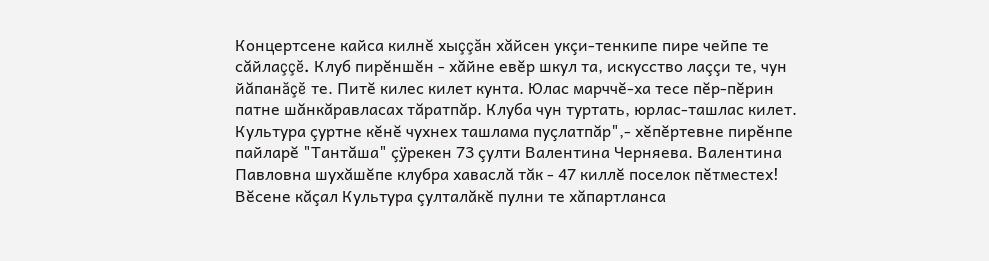Концертсене кайса килнĕ хыççăн хăйсен укçи-тенкипе пире чейпе те сăйлаççĕ. Клуб пирĕншĕн - хăйне евĕр шкул та, искусство лаççи те, чун йăпанăçĕ те. Питĕ килес килет кунта. Юлас марччĕ-ха тесе пĕр-пĕрин патне шăнкăравласах тăратпăр. Клуба чун туртать, юрлас-ташлас килет. Культура çуртне кĕнĕ чухнех ташлама пуçлатпăр",- хĕпĕртевне пирĕнпе пайларĕ "Тантăша" çÿрекен 73 çулти Валентина Черняева. Валентина Павловна шухăшĕпе клубра хаваслă тăк - 47 киллĕ поселок пĕтместех! Вĕсене кăçал Культура çулталăкĕ пулни те хăпартланса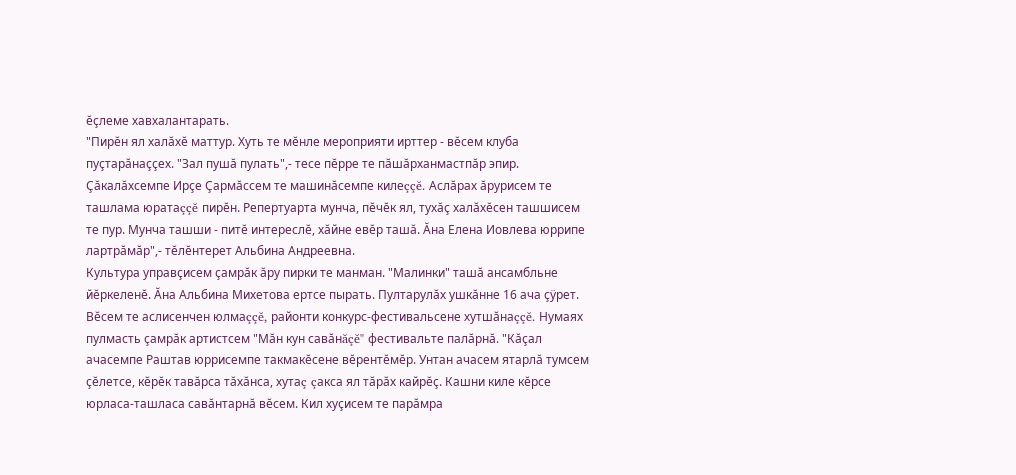ĕçлеме хавхалантарать.
"Пирĕн ял халăхĕ маттур. Хуть те мĕнле мероприяти ирттер - вĕсем клуба пуçтарăнаççех. "Зал пушă пулать",- тесе пĕрре те пăшăрханмастпăр эпир. Çăкалăхсемпе Ирçе Çармăссем те машинăсемпе килеççĕ. Аслăрах ăрурисем те ташлама юратаççĕ пирĕн. Репертуарта мунча, пĕчĕк ял, тухăç халăхĕсен ташшисем те пур. Мунча ташши - питĕ интереслĕ, хăйне евĕр ташă. Ăна Елена Иовлева юррипе лартрăмăр",- тĕлĕнтерет Альбина Андреевна.
Культура управçисем çамрăк ăру пирки те манман. "Малинки" ташă ансамбльне йĕркеленĕ. Ăна Альбина Михетова ертсе пырать. Пултарулăх ушкăнне 16 ача çÿрет. Вĕсем те аслисенчен юлмаççĕ, районти конкурс-фестивальсене хутшăнаççĕ. Нумаях пулмасть çамрăк артистсем "Мăн кун савăнăçĕ" фестивальте палăрнă. "Кăçал ачасемпе Раштав юррисемпе такмакĕсене вĕрентĕмĕр. Унтан ачасем ятарлă тумсем çĕлетсе, кĕрĕк тавăрса тăхăнса, хутаç çакса ял тăрăх кайрĕç. Кашни киле кĕрсе юрласа-ташласа савăнтарнă вĕсем. Кил хуçисем те парăмра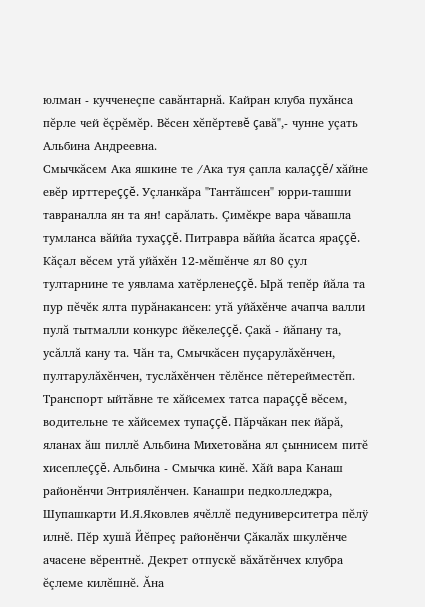юлман - кучченеçпе савăнтарнă. Кайран клуба пухăнса пĕрле чей ĕçрĕмĕр. Вĕсен хĕпĕртевĕ çавă",- чунне уçать Альбина Андреевна.
Смычкăсем Ака яшкине те /Ака туя çапла калаççĕ/ хăйне евĕр ирттереççĕ. Уçланкăра "Тантăшсен" юрри-ташши тавраналла ян та ян! сарăлать. Çимĕкре вара чăвашла тумланса вăййа тухаççĕ. Питравра вăййа ăсатса яраççĕ. Кăçал вĕсем утă уйăхĕн 12-мĕшĕнче ял 80 çул тултарнине те уявлама хатĕрленеççĕ. Ырă тепĕр йăла та пур пĕчĕк ялта пурăнакансен: утă уйăхĕнче ачапча валли пулă тытмалли конкурс йĕкелеççĕ. Çакă - йăпану та, усăллă кану та. Чăн та, Смычкăсен пуçарулăхĕнчен, пултарулăхĕнчен, туслăхĕнчен тĕлĕнсе пĕтерейместĕп. Транспорт ыйтăвне те хăйсемех татса параççĕ вĕсем, водительне те хăйсемех тупаççĕ. Пăрчăкан пек йăрă, яланах ăш пиллĕ Альбина Михетовăна ял çыннисем питĕ хисеплеççĕ. Альбина - Смычка кинĕ. Хăй вара Канаш районĕнчи Энтриялĕнчен. Канашри педколледжра, Шупашкарти И.Я.Яковлев ячĕллĕ педуниверситетра пĕлÿ илнĕ. Пĕр хушă Йĕпреç районĕнчи Çăкалăх шкулĕнче ачасене вĕрентнĕ. Декрет отпускĕ вăхăтĕнчех клубра ĕçлеме килĕшнĕ. Ăна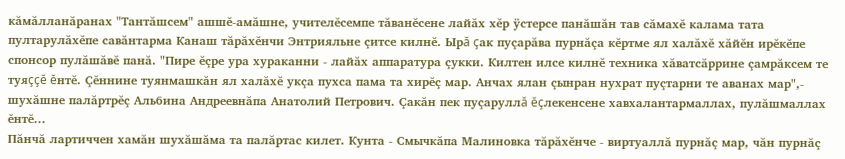кăмăлланăранах "Тантăшсем" ашшĕ-амăшне, учителĕсемпе тăванĕсене лайăх хĕр ÿстерсе панăшăн тав сăмахĕ калама тата пултарулăхĕпе савăнтарма Канаш тăрăхĕнчи Энтрияльне çитсе килнĕ. Ырă çак пуçарăва пурнăçа кĕртме ял халăхĕ хăйĕн ирĕкĕпе спонсор пулăшăвĕ панă. "Пире ĕçре ура хураканни - лайăх аппаратура çукки. Килтен илсе килнĕ техника хăватсăррине çамрăксем те туяççĕ ĕнтĕ. Çĕннине туянмашкăн ял халăхĕ укçа пухса пама та хирĕç мар. Анчах ялан çынран нухрат пуçтарни те аванах мар",- шухăшне палăртрĕç Альбина Андреевнăпа Анатолий Петрович. Çакăн пек пуçаруллă ĕçлекенсене хавхалантармаллах, пулăшмаллах ĕнтĕ...
Пăнчă лартиччен хамăн шухăшăма та палăртас килет. Кунта - Смычкăпа Малиновка тăрăхĕнче - виртуаллă пурнăç мар, чăн пурнăç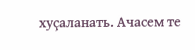хуçаланать. Ачасем те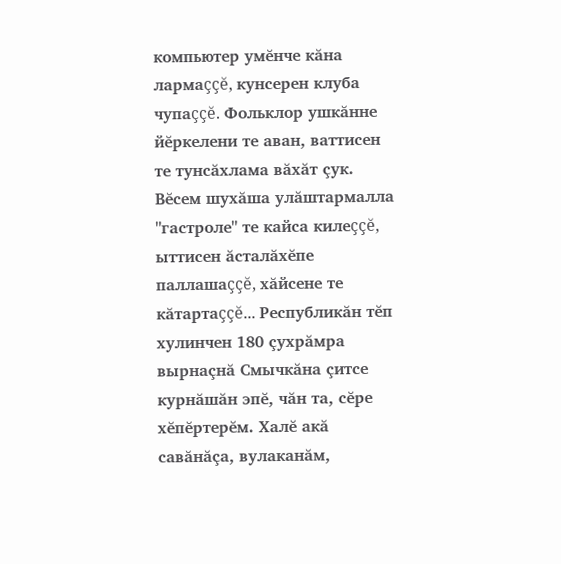компьютер умĕнче кăна лармаççĕ, кунсерен клуба чупаççĕ. Фольклор ушкăнне йĕркелени те аван, ваттисен те тунсăхлама вăхăт çук. Вĕсем шухăша улăштармалла "гастроле" те кайса килеççĕ, ыттисен ăсталăхĕпе паллашаççĕ, хăйсене те кăтартаççĕ... Республикăн тĕп хулинчен 180 çухрăмра вырнаçнă Смычкăна çитсе курнăшăн эпĕ, чăн та, сĕре хĕпĕртерĕм. Халĕ акă савăнăçа, вулаканăм,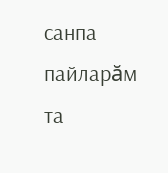санпа пайларăм та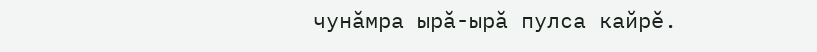чунăмра ырă-ырă пулса кайрĕ.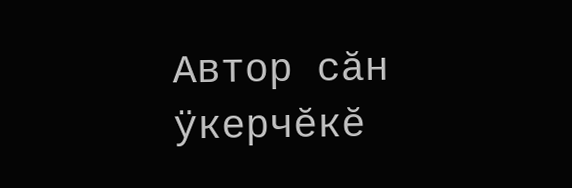Автор сăн ÿкерчĕкĕ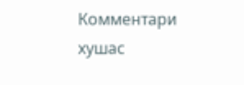Комментари хушас